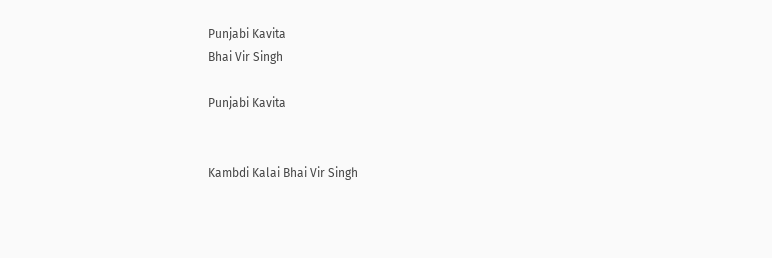Punjabi Kavita
Bhai Vir Singh

Punjabi Kavita


Kambdi Kalai Bhai Vir Singh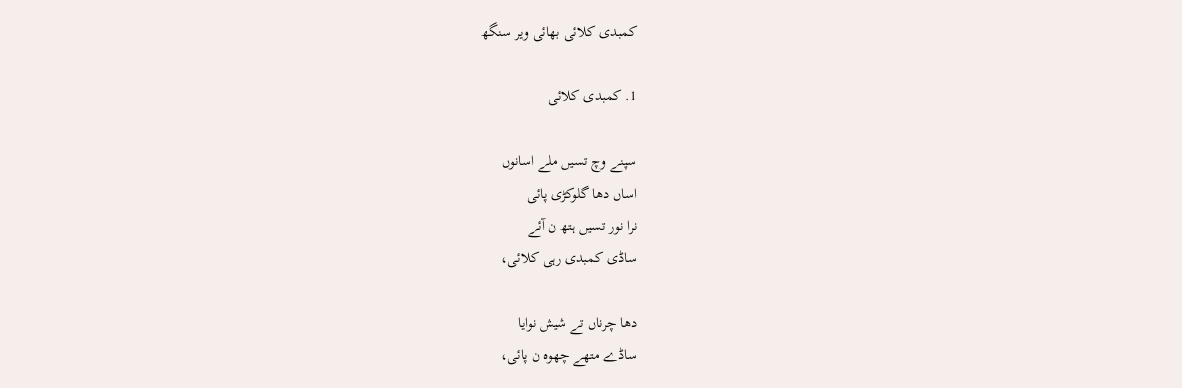کمبدی کلائی بھائی ویر سنگھ

1. کمبدی کلائی

سپنے وچ تسیں ملے اسانوں
اساں دھا گلوکڑی پائی
نرا نور تسیں ہتھ ن آئے
ساڈی کمبدی رہی کلائی،

دھا چرناں تے شیش نوایا
ساڈے متھے چھوہ ن پائی،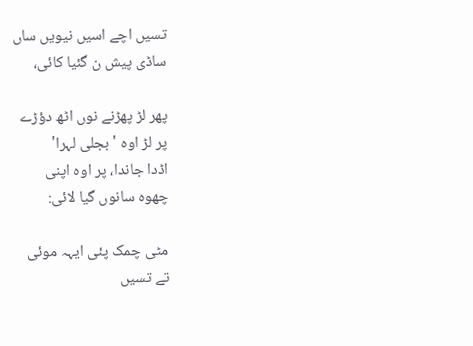تسیں اچے اسیں نیویں ساں
ساڈی پیش ن گئیا کائی،

پھر لڑ پھڑنے نوں اٹھ دؤڑے
پر لڑ اوہ 'بجلی لہرا'
اڈدا جاندا، پر اوہ اپنی
چھوہ سانوں گیا لائی:

مٹی چمک پئی ایہہ موئی
تے تسیں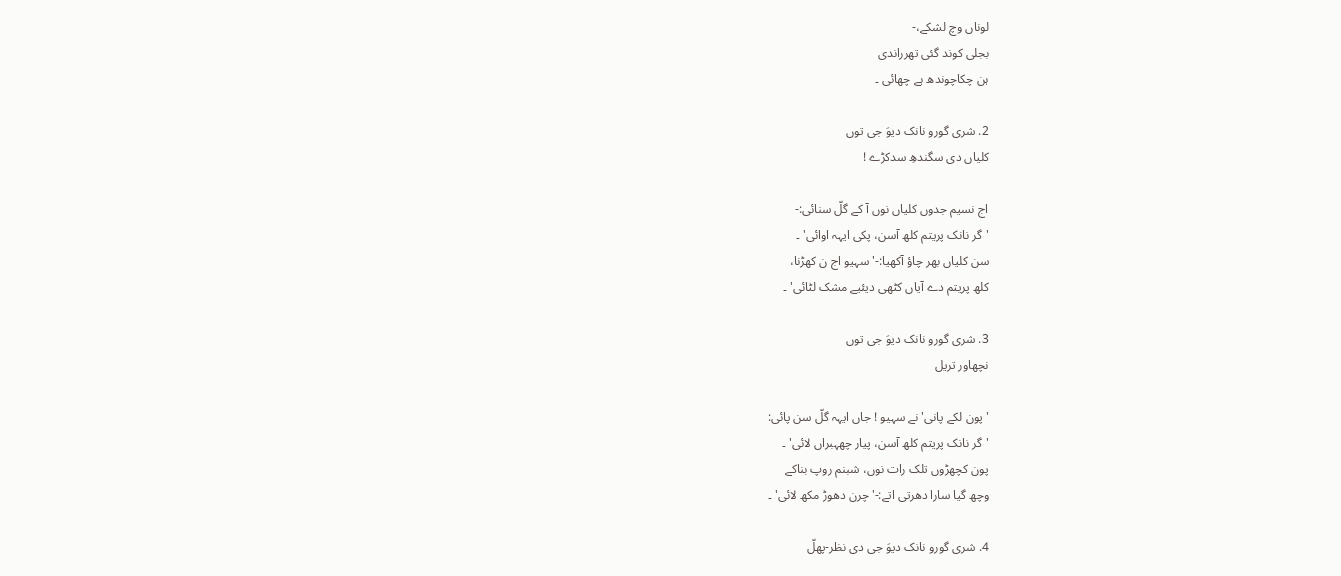لوناں وچ لشکے،-
بجلی کوند گئی تھرراندی
ہن چکاچوندھ ہے چھائی ۔

2. شری گورو نانک دیوَ جی توں
کلیاں دی سگندھِ سدکڑے !

اج نسیم جدوں کلیاں نوں آ کے گلّ سنائی:-
'گر نانک پریتم کلھ آسن، پکی ایہہ اوائی' ۔
سن کلیاں بھر چاؤ آکھیا:-'سہیو اج ن کھڑنا،
کلھ پریتم دے آیاں کٹھی دیئیے مشک لٹائی' ۔

3. شری گورو نانک دیوَ جی توں
نچھاور تریل

'پون لکے پانی' نے سہیو ! جاں ایہہ گلّ سن پائی:
'گر نانک پریتم کلھ آسن، پیار چھہبراں لائی' ۔
پون کچھڑوں تلک رات نوں، شبنم روپ بناکے
وچھ گیا سارا دھرتی اتے:-'چرن دھوڑ مکھ لائی' ۔

4. شری گورو نانک دیوَ جی دی نظر-پھلّ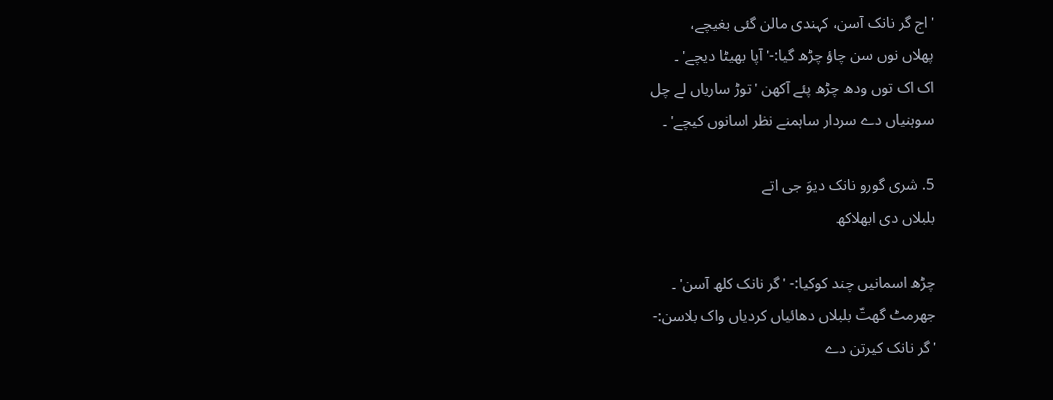'اج گر نانک آسن، کہندی مالن گئی بغیچے،
پھلاں نوں سن چاؤ چڑھ گیا:-'آپا بھیٹا دیچے' ۔
اک اک توں ودھ چڑھ پئے آکھن 'توڑ ساریاں لے چل
سوہنیاں دے سردار ساہمنے نظر اسانوں کیچے' ۔

5. شری گورو نانک دیوَ جی اتے
بلبلاں دی ابھلاکھ

چڑھ اسمانیں چند کوکیا:- 'گر نانک کلھ آسن' ۔
جھرمٹ گھتّ بلبلاں دھائیاں کردیاں واک بلاسن:-
'گر نانک کیرتن دے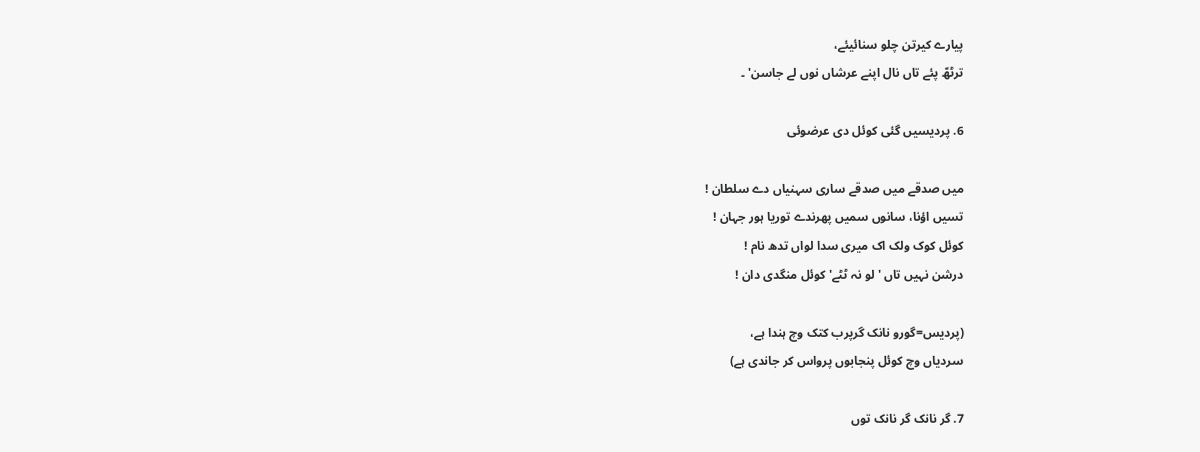پیارے کیرتن چلو سنائیئے،
ترٹھّ پئے تاں نال اپنے عرشاں نوں لے جاسن' ۔

6. پردیسیں گئی کوئل دی عرضوئی

میں صدقے میں صدقے ساری سہنیاں دے سلطان !
تسیں اؤنا، سانوں سمیں پھرندے توریا ہور جہان !
کوئل کوک ولک اک میری سدا لواں تدھ نام !
درشن نہیں تاں 'لو نہ ٹٹے' کوئل منگدی دان !

(پردیس=گورو نانک گرپرب کتک وچ ہندا ہے،
سردیاں وچ کوئل پنجابوں پرواس کر جاندی ہے)

7. گر نانک گر نانک توں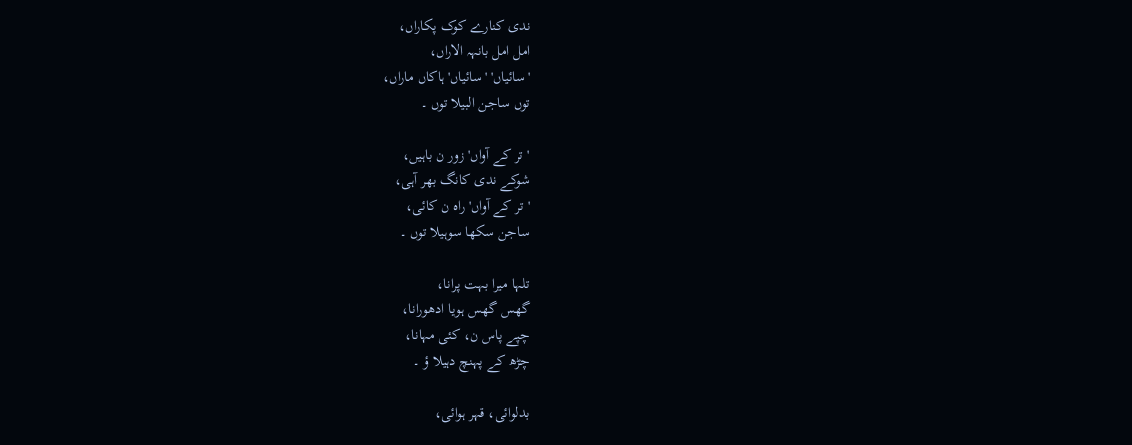ندی کنارے کوک پکاراں،
امل امل بانہہ الاراں،
'سائیاں' 'سائیاں' ہاکاں ماراں،
توں ساجن البیلا توں ۔

'تر کے آواں' زور ن باہیں،
شوکے ندی کانگ بھر آہی،
'تر کے آواں' راہ ن کائی،
ساجن سکھا سوہیلا توں ۔

تلہا میرا بہت پرانا،
گھس گھس ہویا ادھورانا،
چپے پاس ن، کئی مہانا،
چڑھ کے پہنچ دہیلا ؤ ۔

بدلوائی، قہر ہوائی،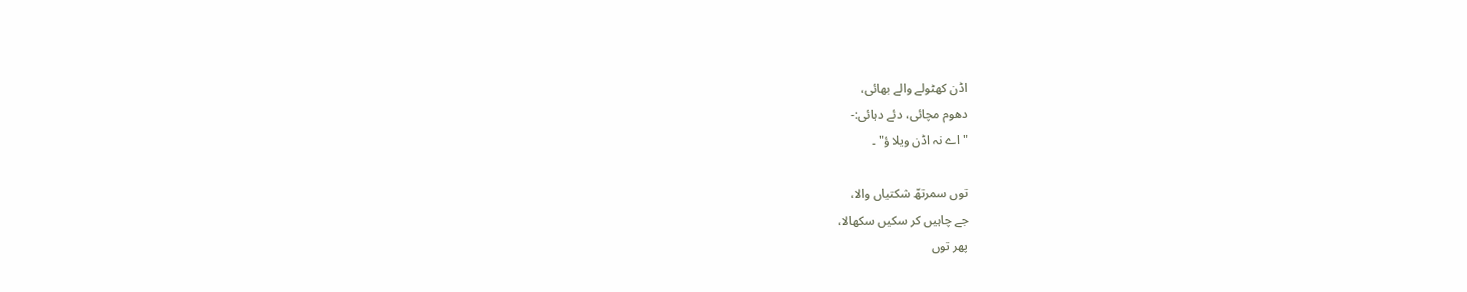اڈن کھٹولے والے بھائی،
دھوم مچائی، دئے دہائی:-
"اے نہ اڈن ویلا ؤ" ۔

توں سمرتھّ شکتیاں والا،
جے چاہیں کر سکیں سکھالا،
پھر توں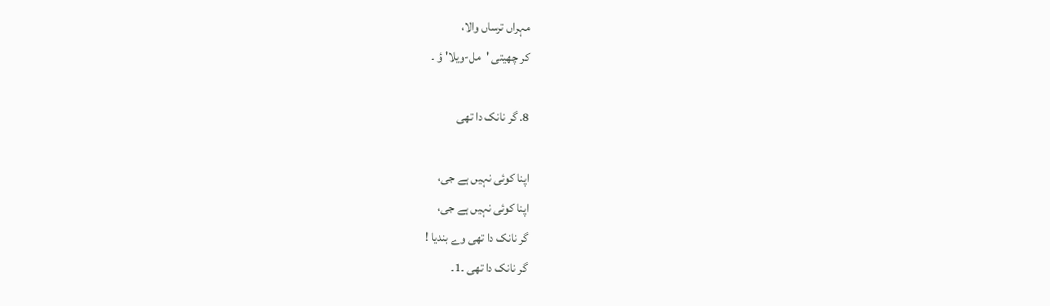مہراں ترساں والا،
کر چھیتی 'مل-ویلا' ؤ ۔

8. گر نانک دا تھی

اپنا کوئی نہیں ہے جی،
اپنا کوئی نہیں ہے جی،
گر نانک دا تھی وے بندیا !
گر نانک دا تھی ۔1۔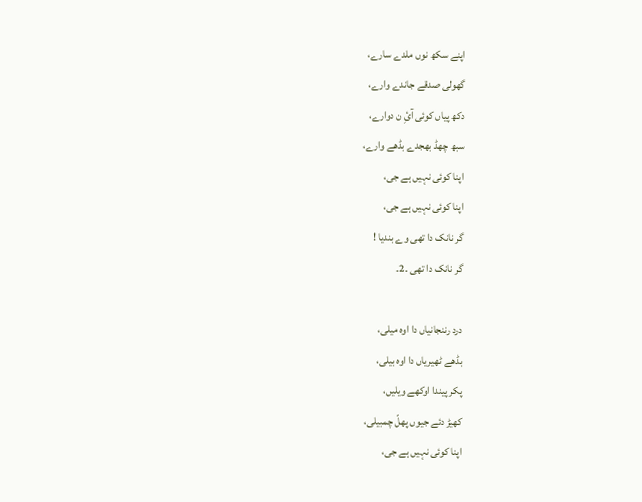اپنے سکھ نوں ملدے سارے،
گھولی صدقے جاندے وارے،
دکھ پیاں کوئی آئِ ن دوارے،
سبھ چھڈ بھجدے بڈھے وارے،
اپنا کوئی نہیں ہے جی،
اپنا کوئی نہیں ہے جی،
گر نانک دا تھی وے بندیا !
گر نانک دا تھی ۔2۔

درد رننجانیاں دا اوہ میلی،
بڈھے ٹھیریاں دا اوہ بیلی،
پکر پیندا اوکھے ویلیں،
کھیڑ دئے جیوں پھلّ چمبیلی،
اپنا کوئی نہیں ہے جی،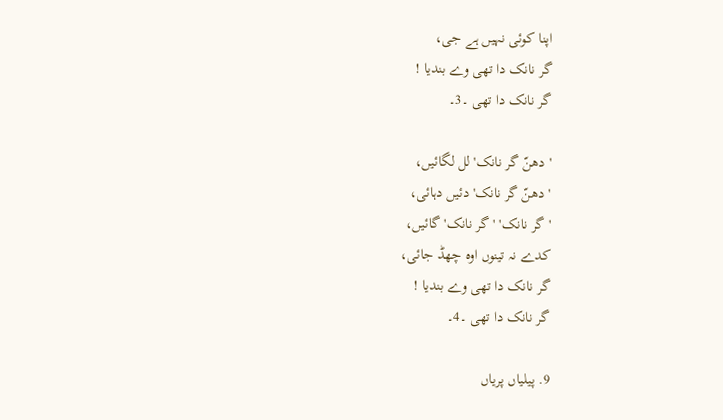اپنا کوئی نہیں ہے جی،
گر نانک دا تھی وے بندیا !
گر نانک دا تھی ۔3۔

'دھنّ گر نانک' لل لگائیں،
'دھنّ گر نانک' دئیں دہائی،
'گر نانک' 'گر نانک' گائیں،
کدے نہ تینوں اوہ چھڈ جائی،
گر نانک دا تھی وے بندیا !
گر نانک دا تھی ۔4۔

9. پیلیاں پریاں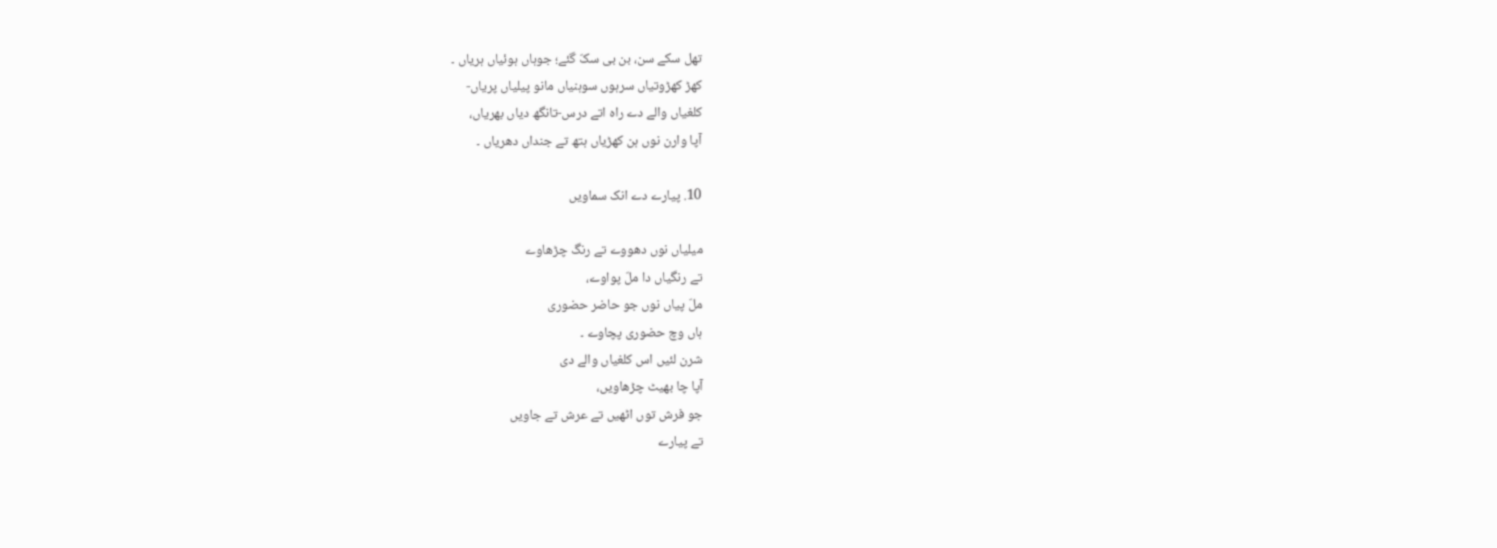تھل سکے سن، بن بی سکّ گئے؛ جوہاں ہوئیاں ہریاں ۔
کھڑ کھڑوتیاں سرہوں سوہنیاں مانو پیلیاں پریاں-
کلغیاں والے دے راہ اتے درس-تانگھ دیاں بھریاں،
آپا وارن نوں ہن کھڑیاں ہتھ تے جنداں دھریاں ۔

10. پیارے دے انک سماویں

میلیاں نوں دھووے تے رنگ چڑھاوے
تے رنگیاں دا ملّ پواوے،
ملّ پیاں نوں جو حاضر حضوری
ہاں وچ حضوری پچاوے ۔
شرن لئیں اس کلغیاں والے دی
آپا چا بھیٹ چڑھاویں،
جو فرش توں اٹھیں تے عرش تے جاویں
تے پیارے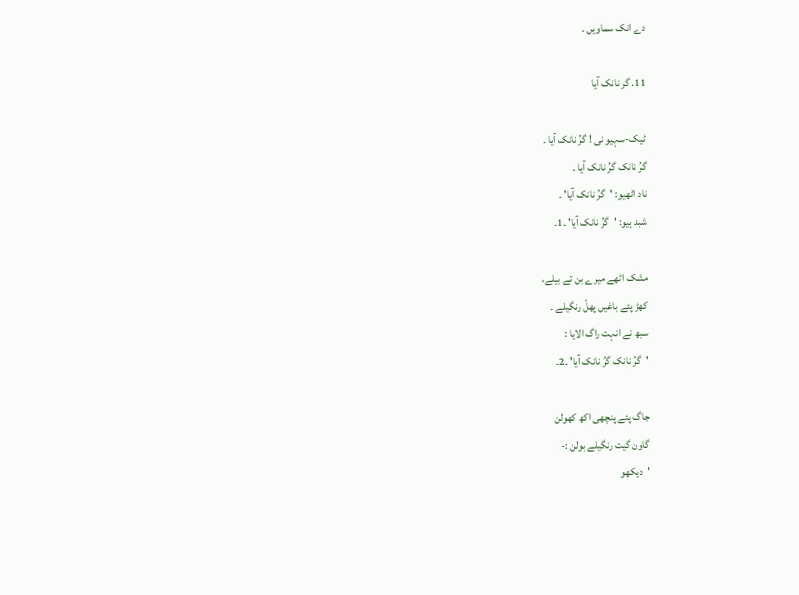دے انک سماویں ۔

11. گر نانک آیا

ٹیک-سہیو نی ! گرُ نانک آیا ۔
گرُ نانک گرُ نانک آیا ۔
ناد اٹھیو: 'گرُ نانک آیا' ۔
شبد ہیو: 'گرُ نانک آیا' ۔1۔

مشک اٹھے میرے بن تے بیلے،
کھڑ پئے باغیں پھلّ رنگیلے ۔
سبھ نے انہت راگ الایا :
'گرُ نانک گرُ نانک آیا' ۔2۔

جاگ پئے پنچھی اکھ کھولن
گاون گیت رنگیلے بولن :-
'دیکھو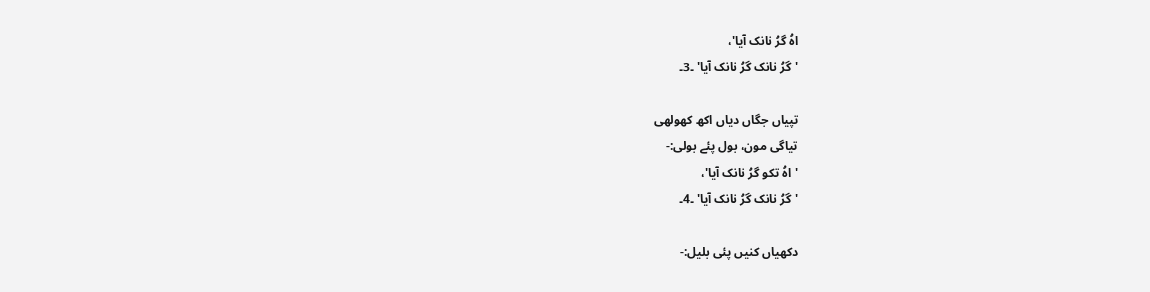اہُ گرُ نانک آیا'،
'گرُ نانک گرُ نانک آیا' ۔3۔

تپیاں جگاں دیاں اکھ کھولھی
تیاگی مون، بول پئے بولی:-
'اہُ تکو گرُ نانک آیا'،
'گرُ نانک گرُ نانک آیا' ۔4۔

دکھیاں کنیں پئی بلیل:-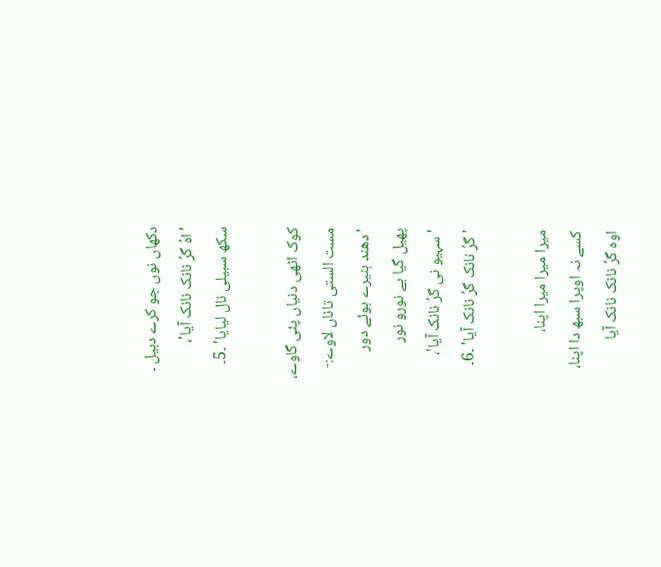دکھاں نوں جو کرے دبیل ۔
'اہُ گرُ نانک نانک آیا'،
سکھ سبیلی نال لیایا' ۔5۔

کوک اٹھی دنیاں پئی گاوے،
مست الستی تاناں لاوے:-
'دھند ہنیرے ہوئے دور
پھیل گیا ہے نورو نور
'سہیو نی گرُ نانک آیا'،
'گرُ نانک گرُ نانک آیا' ۔6۔

میرا میرا میرا اپنا،
کسے نہ اوپرا سبھ دا اپنا،
اوہ گرُ نانک نانک آیا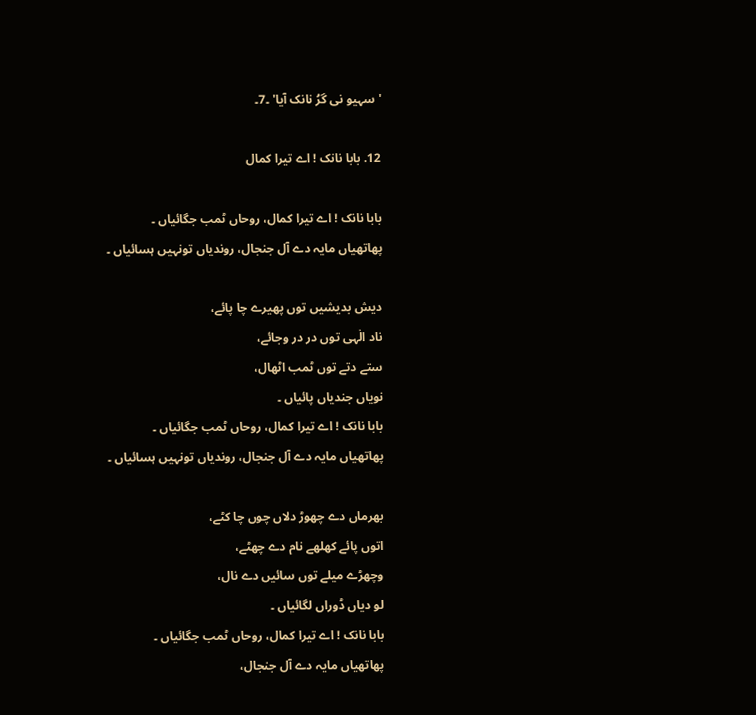'سہیو نی گرُ نانک آیا' ۔7۔

12. بابا نانک ! اے تیرا کمال

بابا نانک ! اے تیرا کمال، روحاں ٹمب جگائیاں ۔
پھاتھیاں مایہ دے آل جنجال، روندیاں تونہیں ہسائیاں ۔

دیش بدیشیں توں پھیرے چا پائے،
ناد الٰہی توں در در وجائے،
ستے دتے توں ٹمب اٹھال،
نویاں جندیاں پائیاں ۔
بابا نانک ! اے تیرا کمال، روحاں ٹمب جگائیاں ۔
پھاتھیاں مایہ دے آل جنجال، روندیاں تونہیں ہسائیاں ۔

بھرماں دے چھوڑ دلاں چوں چا کٹے،
اتوں پائے کھلھے نام دے چھٹے،
وچھڑے میلے توں سائیں دے نال،
لو دیاں ڈوراں لگائیاں ۔
بابا نانک ! اے تیرا کمال، روحاں ٹمب جگائیاں ۔
پھاتھیاں مایہ دے آل جنجال،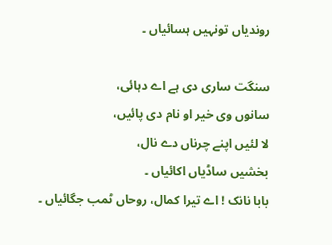روندیاں تونہیں ہسائیاں ۔

سنگت ساری دی ہے اے دہائی،
سانوں وی خیر او نام دی پائیں،
لا لئیں اپنے چرناں دے نال،
بخشیں ساڈیاں اکائیاں ۔
بابا نانک ! اے تیرا کمال، روحاں ٹمب جگائیاں ۔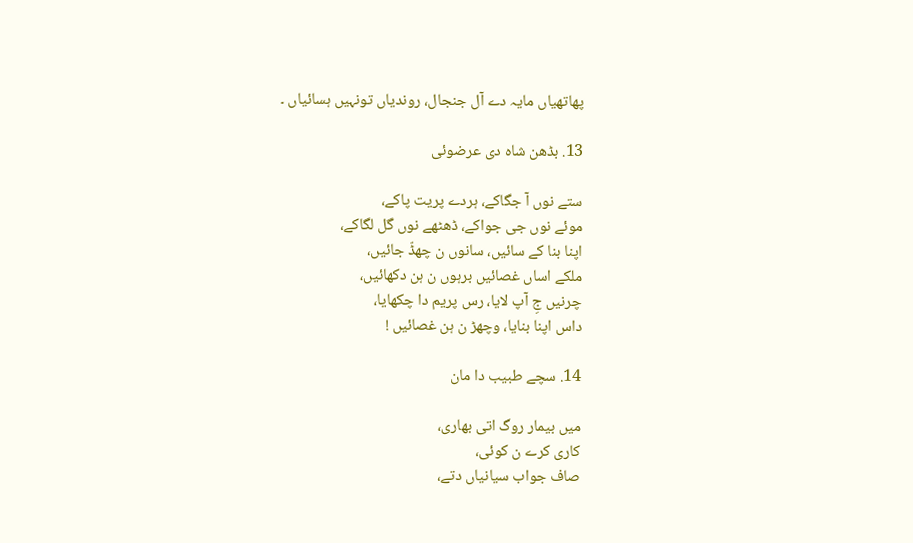پھاتھیاں مایہ دے آل جنجال، روندیاں تونہیں ہسائیاں ۔

13. بڈھن شاہ دی عرضوئی

ستے نوں آ جگاکے، ہردے پریت پاکے،
موئے نوں جی جواکے، ڈھٹھے نوں گل لگاکے،
اپنا بنا کے سائیں، سانوں ن چھڈّ جائیں،
ملکے اساں غصائیں برہوں ن ہن دکھائیں،
چرنیں جِ آپ لایا، رس پریم دا چکھایا،
داس اپنا بنایا، وچھڑ ن ہن غصائیں !

14. سچے طبیب دا مان

میں بیمار روگ اتی بھاری،
کاری کرے ن کوئی،
صاف جواب سیانیاں دتے،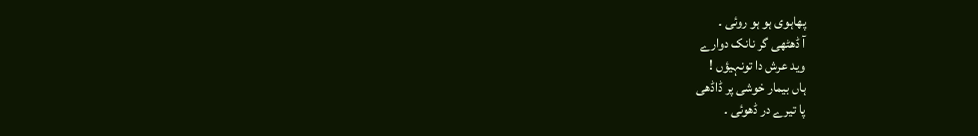پھاہوی ہو ہو روئی ۔
آ ڈھٹھی گر نانک دوارے
وید عرش دا تونہیؤں !
ہاں بیمار خوشی پر ڈاڈھی
پا تیرے در ڈھوئی ۔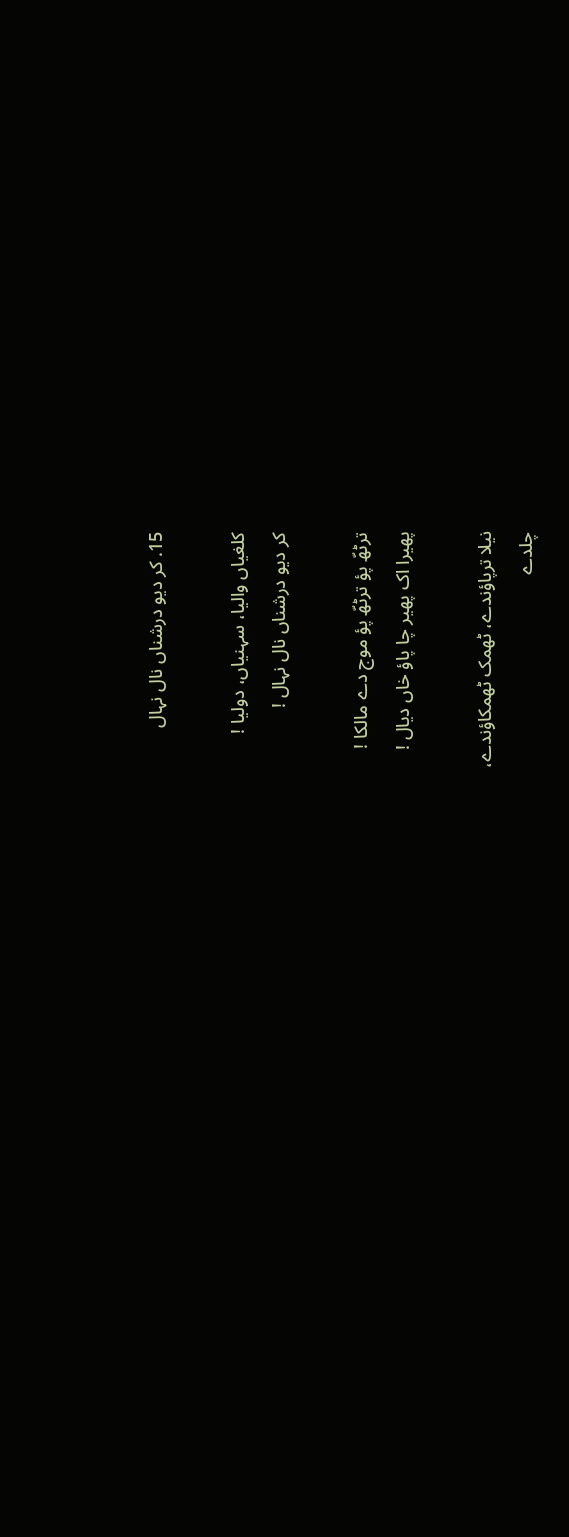15. کر دیو درشناں نال نہال

کلغیاں والیا، سہنیاں، دولیا !
کر دیو درشناں نال نہال !

ترٹھّ پؤ ترٹھّ پؤ موج دے مالکا !
پھیرا اک پھیر چا پاؤ خاں دیال !

نیلا ترپاؤندے، ٹھمک ٹھمکاؤندے،
چلدے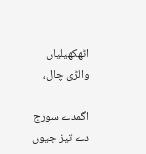اٹھکھیلیاں والڑی چال،

اگمدے سورج دے تیز جیوں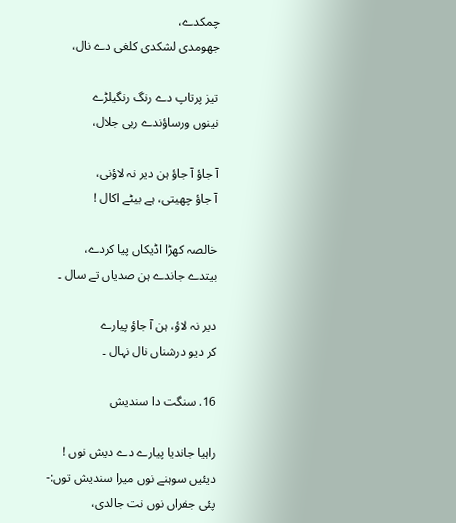چمکدے،
جھومدی لشکدی کلغی دے نال،

تیز پرتاپ دے رنگ رنگیلڑے
نینوں ورساؤندے ربی جلال،

آ جاؤ آ جاؤ ہن دیر نہ لاؤنی،
آ جاؤ چھیتی، ہے بیٹے اکال !

خالصہ کھڑا اڈیکاں پیا کردے،
بیتدے جاندے ہن صدیاں تے سال ۔

دیر نہ لاؤ، ہن آ جاؤ پیارے
کر دیو درشناں نال نہال ۔

16. سنگت دا سندیش

راہیا جاندیا پیارے دے دیش نوں !
دیئیں سوہنے نوں میرا سندیش توں:-
پئی جفراں نوں نت جالدی،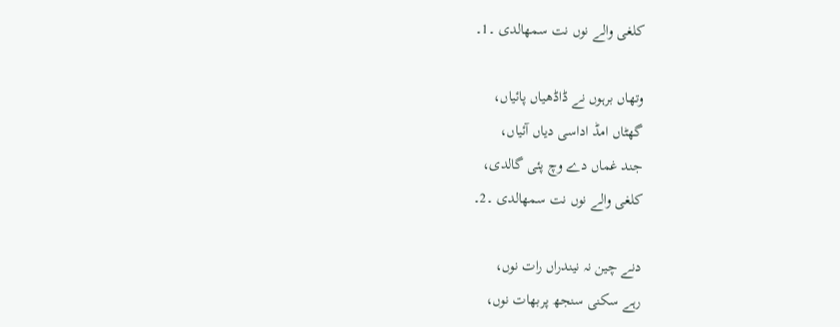کلغی والے نوں نت سمھالدی ۔1۔

وتھاں برہوں نے ڈاڈھیاں پائیاں،
گھٹاں امڈ اداسی دیاں آئیاں،
جند غماں دے وچ پئی گالدی،
کلغی والے نوں نت سمھالدی ۔2۔

دنے چین نہ نیندراں رات نوں،
رہے سکنی سنجھ پربھات نوں،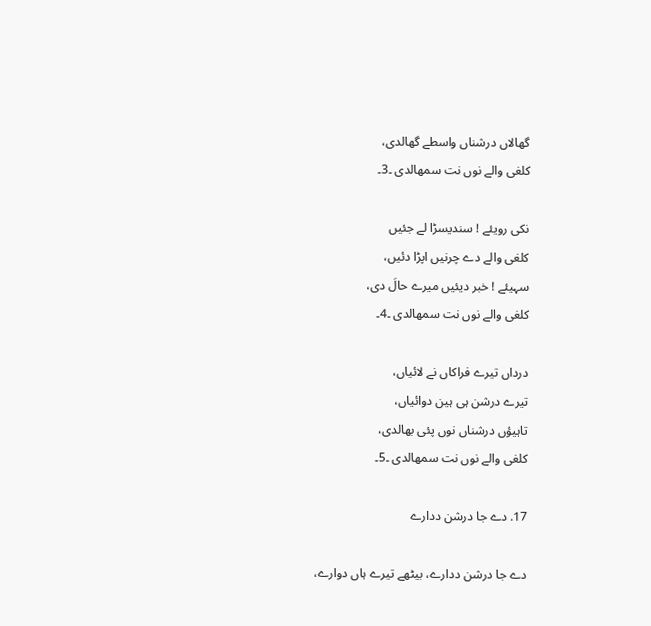گھالاں درشناں واسطے گھالدی،
کلغی والے نوں نت سمھالدی ۔3۔

نکی رویئے ! سندیسڑا لے جئیں
کلغی والے دے چرنیں اپڑا دئیں،
سہیئے ! خبر دیئیں میرے حالَ دی،
کلغی والے نوں نت سمھالدی ۔4۔

درداں تیرے فراکاں نے لائیاں،
تیرے درشن ہی ہین دوائیاں،
تاہیؤں درشناں نوں پئی بھالدی،
کلغی والے نوں نت سمھالدی ۔5۔

17. دے جا درشن ددارے

دے جا درشن ددارے، بیٹھے تیرے ہاں دوارے،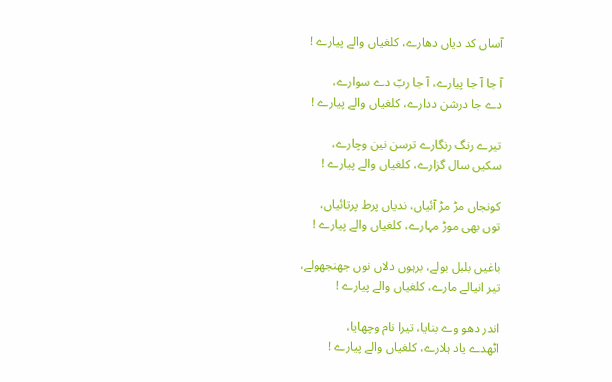آساں کد دیاں دھارے، کلغیاں والے پیارے !

آ جا آ جا پیارے، آ جا ربّ دے سوارے،
دے جا درشن ددارے، کلغیاں والے پیارے !

تیرے رنگ رنگارے ترسن نین وچارے،
سکیں سال گزارے، کلغیاں والے پیارے !

کونجاں مڑ مڑ آئیاں، ندیاں پرط پرتائیاں،
توں بھی موڑ مہارے، کلغیاں والے پیارے !

باغیں بلبل بولے، برہوں دلاں نوں جھنجھولے،
تیر انیالے مارے، کلغیاں والے پیارے !

اندر دھو وے بنایا، تیرا نام وچھایا،
اٹھدے یاد ہلارے، کلغیاں والے پیارے !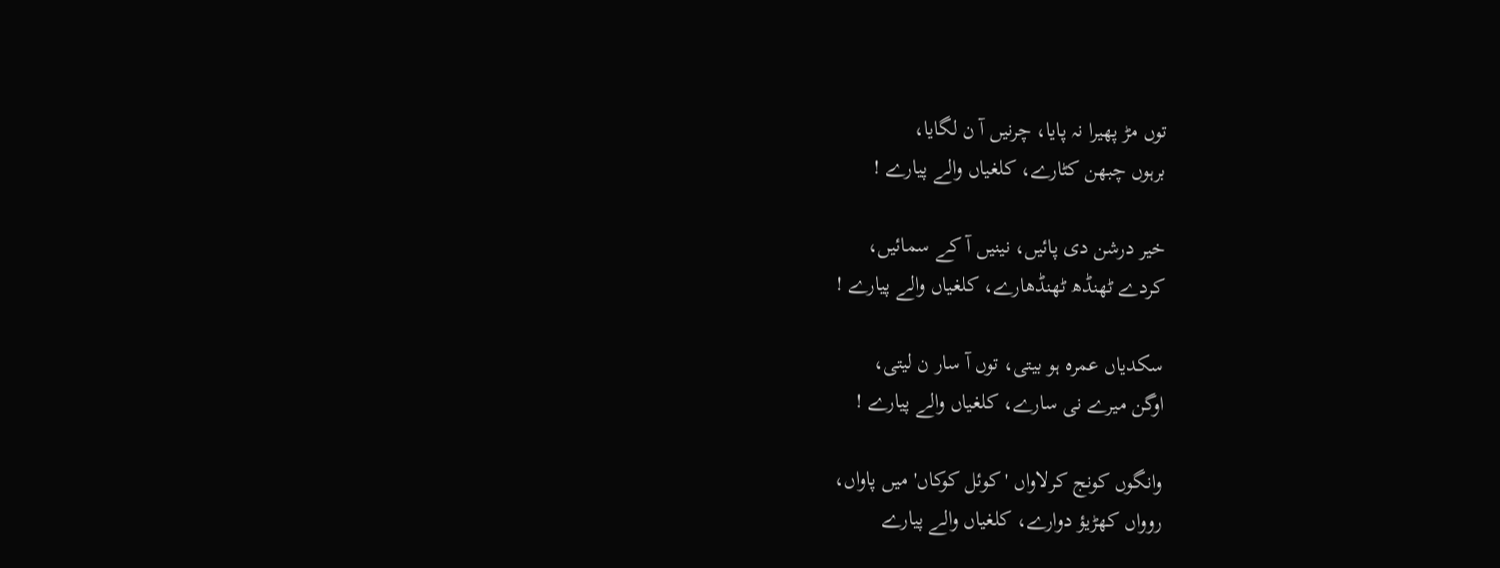توں مڑ پھیرا نہ پایا، چرنیں آ ن لگایا،
برہوں چبھن کٹارے، کلغیاں والے پیارے !

خیر درشن دی پائیں، نینیں آ کے سمائیں،
کردے ٹھنڈھ ٹھنڈھارے، کلغیاں والے پیارے !

سکدیاں عمرہ ہو بیتی، توں آ سار ن لیتی،
اوگن میرے نی سارے، کلغیاں والے پیارے !

وانگوں کونج کرلاواں 'کوئل کوکاں' میں پاواں،
روواں کھڑیؤ دوارے، کلغیاں والے پیارے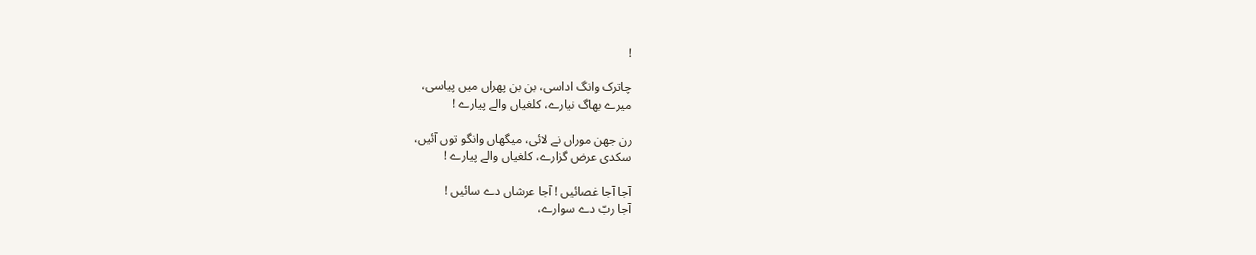!

چاترک وانگ اداسی، بن بن پھراں میں پیاسی،
میرے بھاگ نیارے، کلغیاں والے پیارے !

رن جھن موراں نے لائی، میگھاں وانگو توں آئیں،
سکدی عرض گزارے، کلغیاں والے پیارے !

آجا آجا غصائیں ! آجا عرشاں دے سائیں !
آجا ربّ دے سوارے،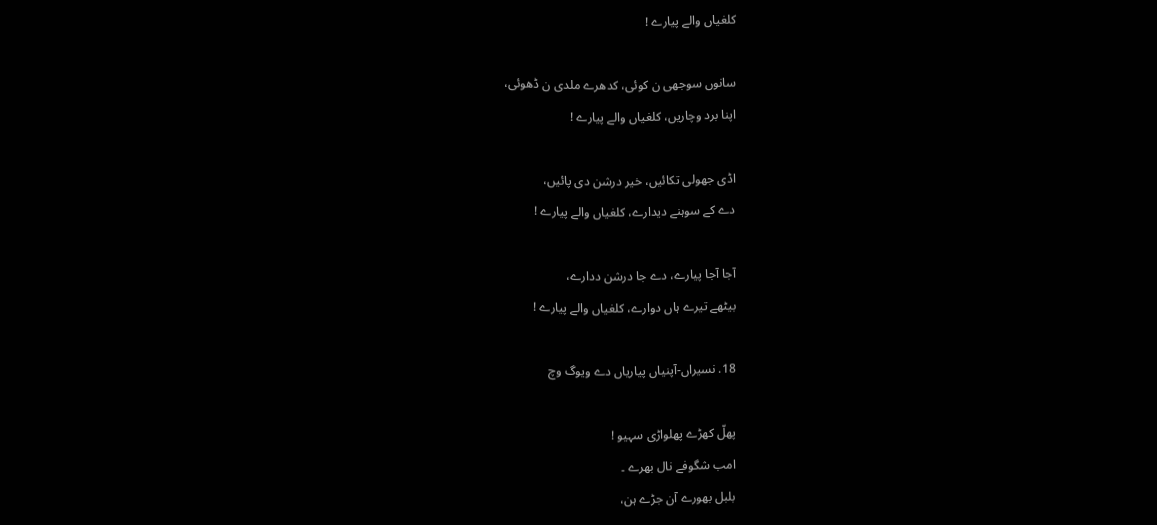کلغیاں والے پیارے !

سانوں سوجھی ن کوئی، کدھرے ملدی ن ڈھوئی،
اپنا برد وچاریں، کلغیاں والے پیارے !

اڈی جھولی تکائیں، خیر درشن دی پائیں،
دے کے سوہنے دیدارے، کلغیاں والے پیارے !

آجا آجا پیارے، دے جا درشن ددارے،
بیٹھے تیرے ہاں دوارے، کلغیاں والے پیارے !

18. نسیراں-آپنیاں پیاریاں دے ویوگ وچ

پھلّ کھڑے پھلواڑی سہیو !
امب شگوفے نال بھرے ۔
بلبل بھورے آن جڑے ہن،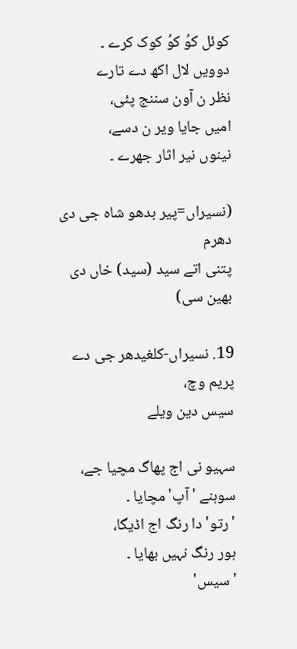کوئل کوُ کوُ کوک کرے ۔
دوویں لال اکھ دے تارے
نظر ن آون سننج پئی،
امیں جایا ویر ن دسے،
نینوں نیر اثار جھرے ۔

(نسیراں=پیر بدھو شاہ جی دی دھرم
پتنی اتے سید (سید) خاں دی بھین سی)

19. نسیراں-کلغیدھر جی دے پریم وچ،
سیس دین ویلے

سہیو نی اج پھاگ مچیا جے،
سوہنے 'آپ' مچایا ۔
'رتو' دا رنگ اج اڈیگا،
ہور رنگ نہیں بھایا ۔
'سیس'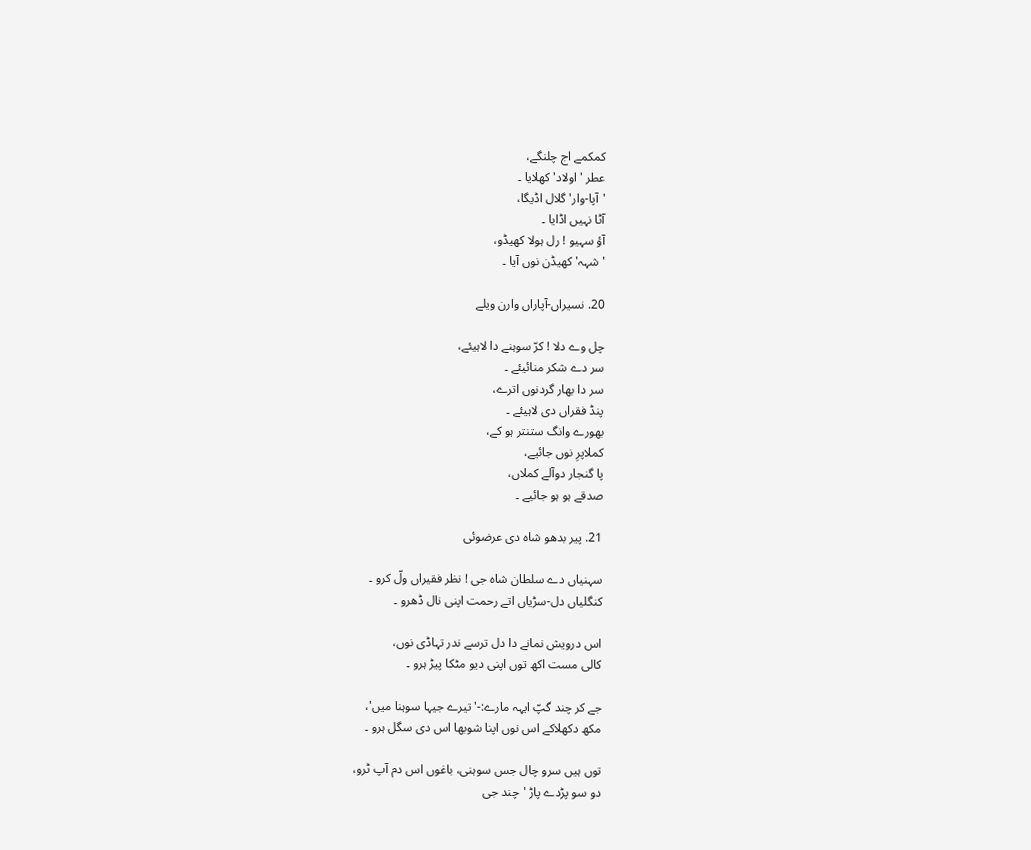کمکمے اج چلنگے،
عطر 'اولاد' کھلایا ۔
'آپا-وار' گلال اڈیگا،
آٹا نہیں اڈایا ۔
آؤ سہیو ! رل ہولا کھیڈو،
'شہہ' کھیڈن نوں آیا ۔

20. نسیراں-آپاراں وارن ویلے

چل وے دلا ! کرّ سوہنے دا لاہیئے،
سر دے شکر منائیئے ۔
سر دا بھار گردنوں اترے،
پنڈ فقراں دی لاہیئے ۔
بھورے وانگ ستنتر ہو کے،
کملاپرِ نوں جائیے،
پا گنجار دوآلے کملاں،
صدقے ہو ہو جائیے ۔

21. پیر بدھو شاہ دی عرضوئی

سہنیاں دے سلطان شاہ جی ! نظر فقیراں ولّ کرو ۔
کنگلیاں دل-سڑیاں اتے رحمت اپنی نال ڈھرو ۔

اس درویش نمانے دا دل ترسے ندر تہاڈی نوں،
کالی مست اکھ توں اپنی دیو مٹکا پیڑ ہرو ۔

جے کر چند گپّ ایہہ مارے:-'تیرے جیہا سوہنا میں'،
مکھ دکھلاکے اس نوں اپنا شوبھا اس دی سگل ہرو ۔

توں ہیں سرو چال جس سوہنی، باغوں اس دم آپ ٹرو،
دو سو پڑدے پاڑ 'چند جی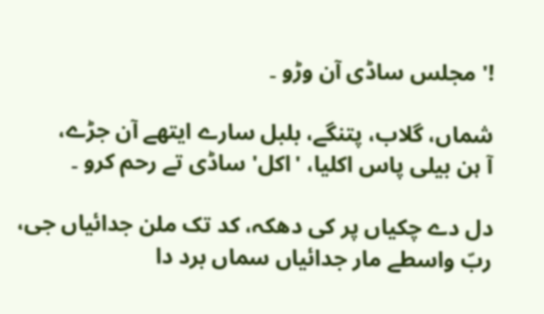!' مجلس ساڈی آن وڑو ۔

شماں، گلاب، پتنگے، بلبل سارے ایتھے آن جڑے،
آ ہن بیلی پاس اکلیا، 'اکل' ساڈی تے رحم کرو ۔

دل دے چکیاں پر کی دھکہ، کد تک ملن جدائیاں جی،
ربّ واسطے مار جدائیاں سماں برد دا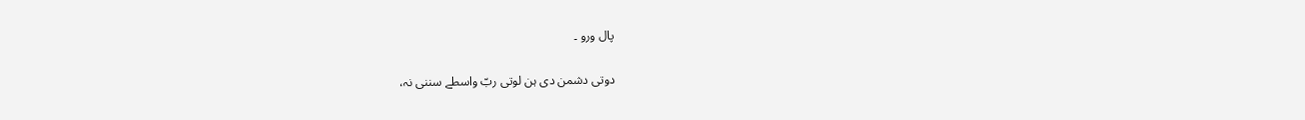پال ورو ۔

دوتی دشمن دی ہن لوتی ربّ واسطے سننی نہ،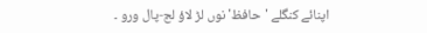اپنائے کنگلے 'حافظ' نوں لڑ لاؤ لج-پال ورو ۔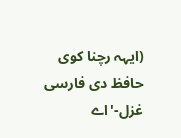(ایہہ رچنا کوی حافظ دی فارسی غزل-'اے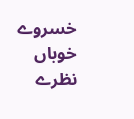خسروے
خوباں نظرے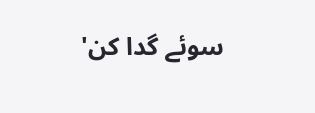سوئے گدا کن'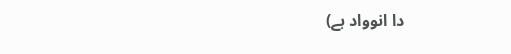دا انوواد ہے)